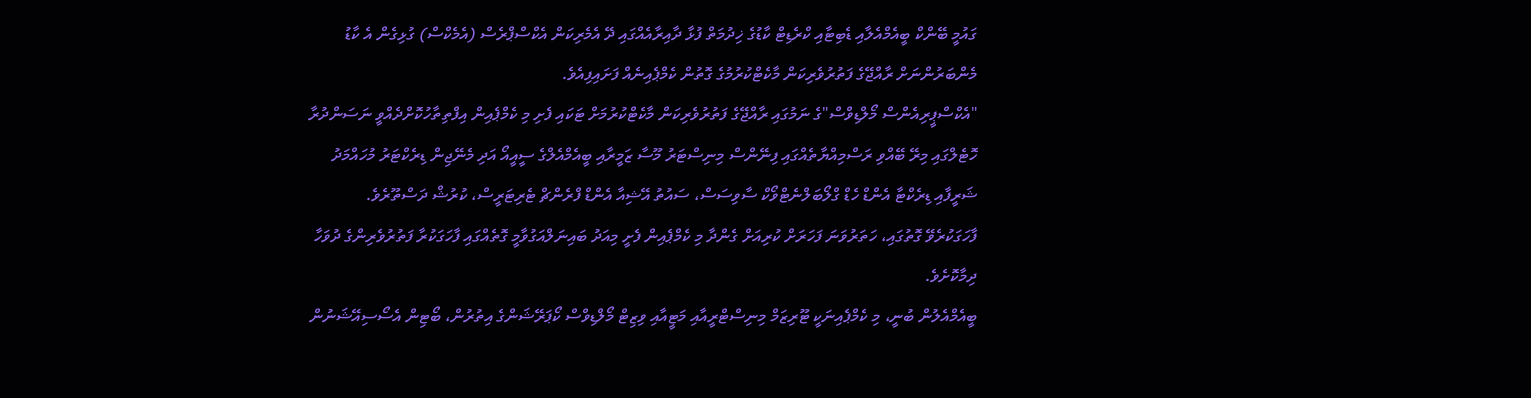ގައުމީ ބޭންކް ބީއެމްއެލާއި ޑެބިޓާއި ކްރެޑިޓް ކާޑުގެ ޚިދުމަތް ފުޅާ ދާއިރާއެއްގައި ދޭ އެމެރިކަން އެކްސްޕްރެސް (އެމެކްސް) ގުޅިގެން އެ ކާޑު މެންބަރުންނަށް ރާއްޖޭގެ ފަތުރުވެރިކަން މާކެޓްކުރުމުގެ ގޮތުން ކެމްޕެއިނެއް ފަށައިފިއެވެ.
"އެކްސްޕީރިއެންސް މޯލްޑިވްސް"ގެ ނަމުގައި ރާއްޖޭގެ ފަތުރުވެރިކަން މާކެޓްކުރުމަށް ޓަކައި ފެށި މި ކެމްޕެއިން އިފްތިތާހުކޮށްދެއްވީ ނަސަންދުރާ ހޮޓެލްގައި މިރޭ ބޭއްވި ރަސްމިއްޔާތެއްގައި ފިނޭންސް މިނިސްޓަރު މޫސާ ޒަމީރާއި ބީއެމްއެލްގެ ސީއީއޯ އަދި މެނޭޖިން ޑިރެކްޓަރު މުހައްމަދު ޝަރީފާއި ޑިރެކްޓާ އެންޑް ހެޑް ގްލޯބަލްނެޓްވޯކް ސާވިސަސް، ސައުތު އޭޝިއާ އެންޑް ފްރެންޗް ޓެރިޓަރީސް، ކުރުޝް ދަސްތޫރެވެ.
ފާހަގަކުރެވޭ ގޮތުގައި، ހަތަރުވަނަ ފަހަރަށް ކުރިއަށް ގެންދާ މި ކެމްޕެއިން ފެށީ މިއަދު ބައިނަލްއަގުވާމީ ގޮތެއްގައި ފާހަގަކުރާ ފަތުރުވެރިންގެ ދުވަހާ ދިމާކޮށެވެ.
ބީއެމްއެލުން ބުނީ، މި ކެމްޕެއިނަކީ ޓޫރިޒަމް މިނިސްޓްރީއާއި މަޓީއާއި ވިޒިޓް މޯލްޑިވްސް ކޯޕަރޭޝަންގެ އިތުރުން، ބޯޓިން އެސޯސިއޭޝަނުން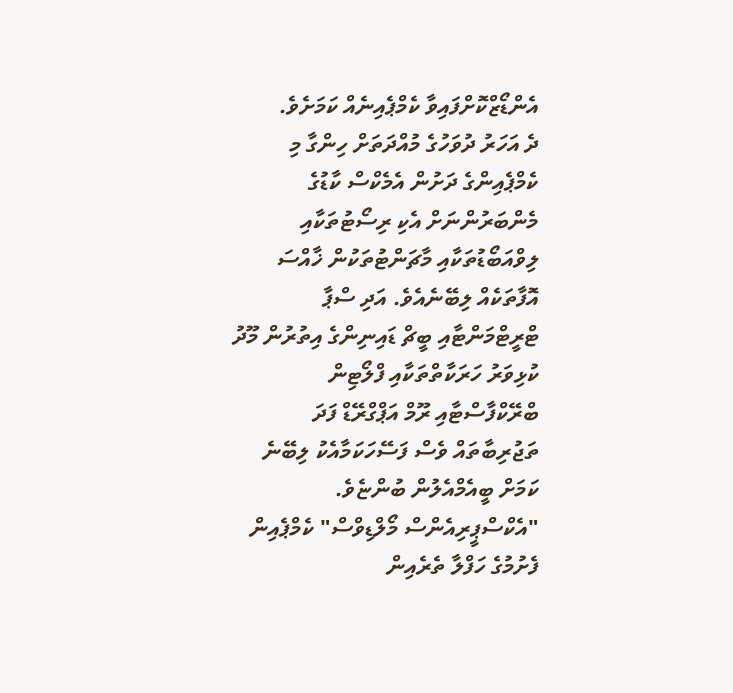އެންޑޯޒްކޮށްފައިވާ ކެމްޕެއިނެއް ކަމަށެވެ.
ދެ އަހަރު ދުވަހުގެ މުއްދަތަށް ހިންގާ މި ކެމްޕެއިންގެ ދަށުން އެމެކްސް ކާޑުގެ މެންބަރުންނަށް އެކި ރިސޯޓުތަކާއި ލިވްއަބޯޑުތަކާއި މާޗަންޓުތަކުން ޚާއްސަ އޮފާތަކެއް ލިބޭނެއެވެ. އަދި ސްޕާ ޓްރީޓްމަންޓާއި ބީޗް ޑައިނިންގެ އިތުރުން މޫދު ކުޅިވަރު ހަރަކާތްތަކާއި ފްލޯޓިން ބްރޭކްފާސްޓާއި ރޫމް އަޕްގްރޭޑް ފަދަ ތަޖުރިބާތައް ވެސް ފަސޭހަކަމާއެކު ލިބޭނެ ކަމަށް ބީއެމްއެލުން ބުންޏެވެ.
"އެކްސްޕީރިއެންސް މޯލްޑިވްސް" ކެމްޕެއިން ފެށުމުގެ ހަފްލާ ތެރެއިން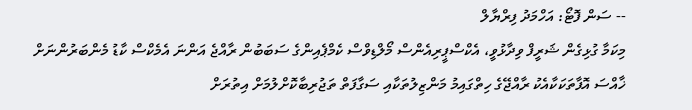-- ސަން ފޮޓޯ: އަހްމަދު ފިރްޔާލް
މިކަމާ ގުޅިގެން ޝަރީފް ވިދާޅުވީ، އެކްސްޕީރިއެންސް މޯލްޑިވްސް ކެމްޕެއިންގެ ސަބަބުން ރާއްޖެ އަންނަ އެމެކްސް ކާޑު މެންބަރުންނަށް ޚާއްސަ އޮފާތަކަކާއެކު ރާއްޖޭގެ ހިތްގައިމު މަންޒިލުތަކާއި ސަގާފަތް ތަޖުރިބާކޮށްލުމަށް އިތުރަށް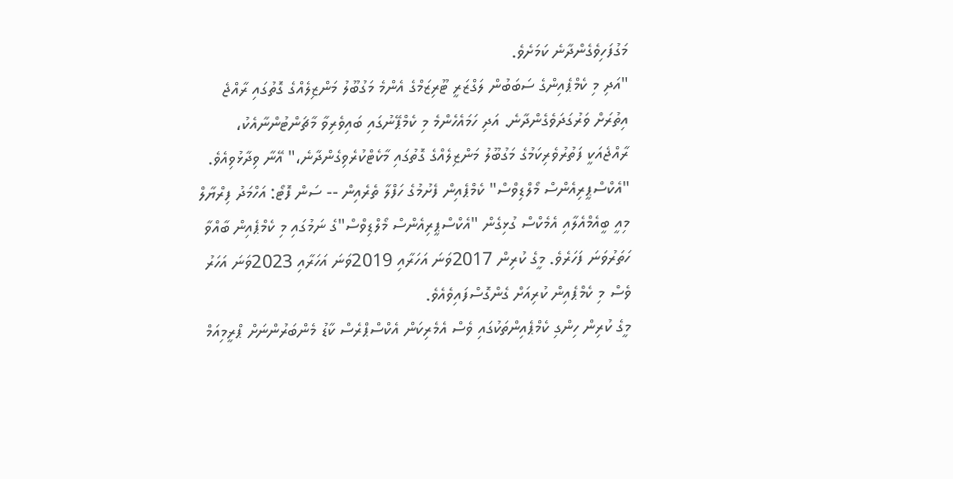މަގުފަހިވެގެންދާނެ ކަމަށެވެ.
"އަދި މި ކެމްޕެއިންގެ ސަބަބުން ލަގްޒަރީ ޓޫރިޒަމްގެ އެންމެ މަގުބޫލު މަންޒިލެއްގެ ގޮތުގައި ރާއްޖެ އިތުރަށް ވަރުގަދަވެގެންދާނެ. އަދި ހަމައެހެންމެ މި ކެމްޕޭނުގައި ބައިވެރިވާ މާޗަންޓުންނާއެކު، ރާއްޖެއަކީ ފަތުރުވެރިކަމުގެ މަގުބޫލު މަންޒިލެއްގެ ގޮތުގައި މާކެޓްކުރެވިގެންދާނެ،" އޭނާ ވިދާޅުވިއެވެ.
"އެކްސްޕީރިއެންސް މޯލްޑިވްސް" ކެމްޕެއިން ފެށުމުގެ ހަފްލާ ތެރެއިން -- ސަން ފޮޓޯ: އަހްމަދު ފިރްޔާލް
މިއީ ބީއެމްއެލާއި އެމެކްސް ގުޅިގެން "އެކްސްޕީރިއެންސް މޯލްޑިވްސް"ގެ ނަމުގައި މި ކެމްޕެއިން ބާއްވާ ހަތަރުވަނަ ފަހަރެވެ. މީގެ ކުރިން 2017ވަނަ އަހަރާއި 2019ވަނަ އަހަރާއި 2023ވަނަ އަހަރު ވެސް މި ކެމްޕެއިން ކުރިއަށް ގެންގޮސްފައިވެއެވެ.
މީގެ ކުރިން ހިންގި ކެމްޕެއިންތަކުގައި ވެސް އެމެރިކަން އެކްސްޕްރެސް ކާޑު މެންބަރުންނަށް ޕްރީމިއަމް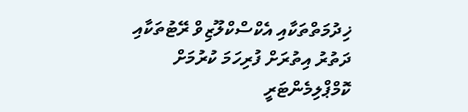ޚިދުމަތްތަކާއި އެކްސްކްލޫޒިވް ރޭޓުތަކާއި ދަތުރު އިތުރަށް ފުރިހަމަ ކުރުމަށް ކޮމްޕްލިމެންޓަރީ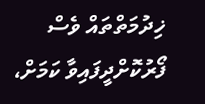ޚިދުމަތްތައް ވެސް ފޯރުކޮށްދީފައިވާ ކަމަށް،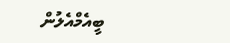ބީއެމްއެލުން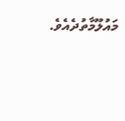މައުލޫމާތުދެއެވެ.